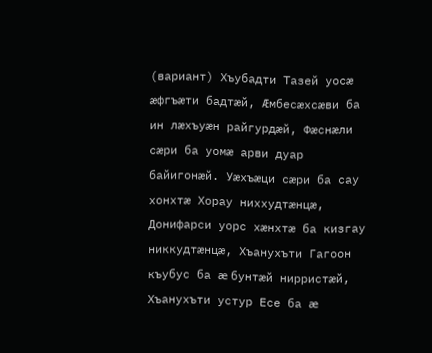(вариант) Хъубадти Тазей уосæ æфгъæти бадтæй, Æмбесæхсæви ба ин лæхъуæн райгурдæй, Фæснæли сæри ба уомæ арви дуар байигонæй. Уæхъæци сæри ба сау хонхтæ Хорау ниххудтæнцæ, Донифарси уорс хæнхтæ ба кизгау никкудтæнцæ, Хъанухъти Гагоон къубус ба æ бунтæй нирристæй, Хъанухъти устур Есе ба æ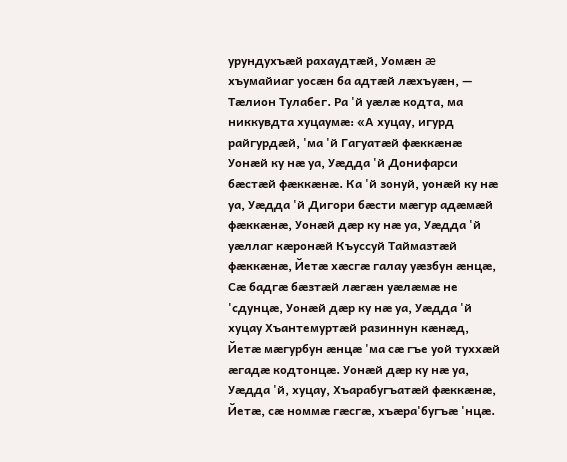урундухъæй рахаудтæй, Уомæн æ хъумайиаг уосæн ба адтæй лæхъуæн, — Тæлион Тулабег. Ра 'й уæлæ кодта, ма никкувдта хуцаумæ: «А хуцау, игурд райгурдæй, 'ма 'й Гагуатæй фæккæнæ Уонæй ку нæ уа, Уæдда 'й Донифарси бæстæй фæккæнæ. Ка 'й зонуй, уонæй ку нæ уа, Уæдда 'й Дигори бæсти мæгур адæмæй фæккæнæ, Уонæй дæр ку нæ уа, Уæдда 'й уæллаг кæронæй Къуссуй Таймазтæй фæккæнæ, Йетæ хæсгæ галау уæзбун æнцæ, Сæ бадгæ бæзтæй лæгæн уæлæмæ не 'сдунцæ, Уонæй дæр ку нæ уа, Уæдда 'й хуцау Хъантемуртæй разиннун кæнæд, Йетæ мæгурбун æнцæ 'ма сæ гъе уой туххæй æгадæ кодтонцæ. Уонæй дæр ку нæ уа, Уæдда 'й, хуцау, Хъарабугъатæй фæккæнæ, Йетæ, сæ номмæ гæсгæ, хъæра'бугъæ 'нцæ.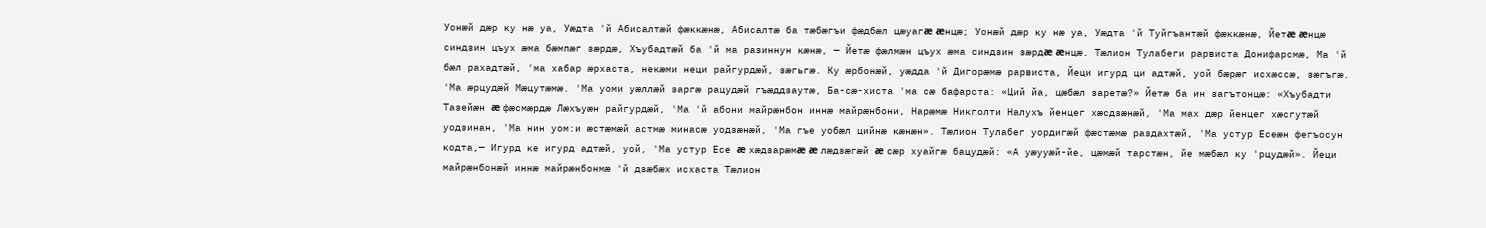Уонæй дæр ку нæ уа, Уæдта 'й Абисалтæй фæккæнæ, Абисалтæ ба тæбæгъи фæдбæл цæуагæ æнцæ; Уонæй дæр ку нæ уа, Уæдта 'й Туйгъантæй фæккæнæ, Йетæ æнцæ синдзин цъух æма бæмпæг зæрдæ, Хъубадтæй ба 'й ма разиннун кæнæ, — Йетæ фæлмæн цъух æма синдзин зæрдæ æнцæ. Тæлион Тулабеги рарвиста Донифарсмæ, Ма 'й бæл рахадтæй, 'ма хабар æрхаста, некæми неци райгурдæй, зæгьгæ. Ку æрбонæй, уæдда 'й Дигорæмæ рарвиста, Йеци игурд ци адтæй, уой бæрæг исхæссæ, зæгъгæ. 'Ма æрцудæй Мæцутæмæ. 'Ма уоми уæллæй заргæ рацудæй гъæддзаутæ, Ба-сæ-хиста 'ма сæ бафарста: «Ций йа, цæбæл заретæ?» Йетæ ба ин загътонцæ: «Хъубадти Тазейæн æ фæсмæрдæ Лæхъуæн райгурдæй, 'Ма 'й абони майрæнбон иннæ майрæнбони, Нарæмæ Никголти Налухъ йенцег хæсдзæнæй, 'Ма мах дæр йенцег хæсгутæй уодзинан, 'Ма нин уом:и æстæмæй астмæ минасæ уодзæнæй, 'Ма гъе уобæл цийнæ кæнæн». Тæлион Тулабег уордигæй фæстæмæ раздахтæй, 'Ма устур Есеæн фегъосун кодта,— Игурд ке игурд адтæй, уой, 'Ма устур Есе æ хæдзарæмæ æ лæдзæгæй æ сæр хуайгæ бацудæй: «А уæууæй-йе, цæмæй тарстæн, йе мæбæл ку 'рцудæй». Йеци майрæнбонæй иннæ майрæнбонмæ 'й дзæбæх исхаста Тæлион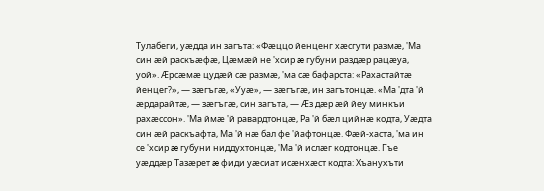Тулабеги, уæдда ин загъта: «Фæццо йенценг хæсгути размæ, 'Ма син æй раскъæфæ, Цæмæй не 'хсир æ губуни раздæр рацæуа, уой». Æрсæмæ цудæй сæ размæ, 'ма сæ бафарста: «Рахастайтæ йенцег?», — зæгъгæ, «Ууæ», — зæгъгæ, ин загътонцæ. «Ма 'дта 'й æрдарайтæ, — зæгъгæ, син загъта, — Æз дæр æй йеу минкъи рахæссон». 'Ма ймæ 'й равардтонцæ, Ра 'й бæл цийнæ кодта, Уæдта син æй раскъафта, Ма 'й нæ бал фе 'йафтонцæ. Фæй-хаста, 'ма ин се 'хсир æ губуни ниддухтонцæ, 'Ма 'й ислæг кодтонцæ. Гъе уæддæр Тазæрет æ фиди уæсиат исæнхæст кодта: Хъанухъти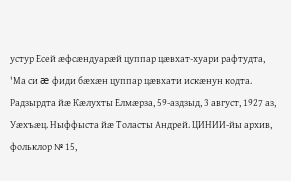устур Есей æфсæндуарæй цуппар цæвхат-хуари рафтудта, 'Ма си æ фиди бæхæн цуппар цæвхати искæнун кодта.
Радзырдта йæ Кæлухты Елмæрза, 59-аздзыд, 3 август, 1927 аз, Уæхъæц. Ныффыста йæ Толасты Андрей. ЦИНИИ-йы архив, фольклор № 15,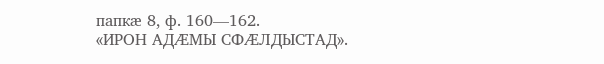папкæ 8, ф. 160—162.
«ИРОН АДÆМЫ СФÆЛДЫСТАД».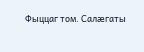Фыццаг том. Салæгаты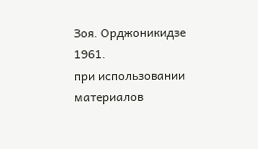Зоя. Орджоникидзе 1961.
при использовании материалов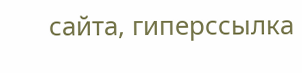сайта, гиперссылка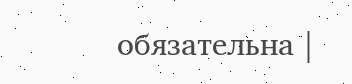обязательна |